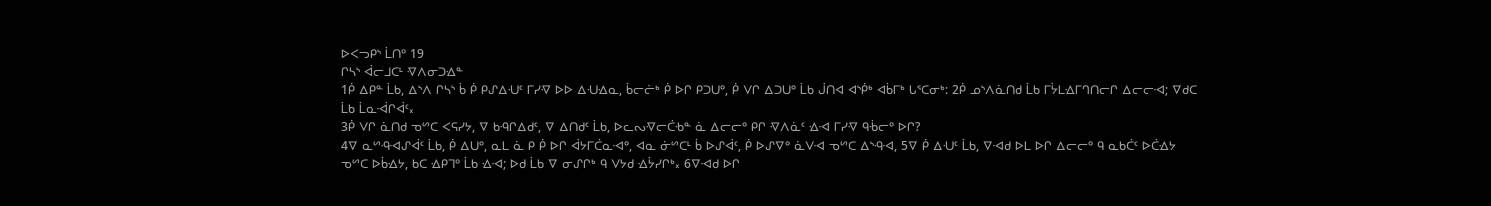ᐅᐸᓓᑭᔅ ᒫᑎᐤ 19
ᒋᓴᔅ ᐋᓕᒧᑕᒻ ᐌᐱᓂᑐᐎᓐ
1ᑮ ᐃᑭᓐ ᒫᑲ, ᐃᔅᐱ ᒋᓴᔅ ᑳ ᑮ ᑭᔑᐃᑗᑦ ᒥᓯᐌ ᐅᐅ ᐃᑗᐎᓇ, ᑳᓕᓖᒃ ᑮ ᐅᒋ ᑭᑐᑌᐤ, ᑮ ᐯᒋ ᐃᑐᑌᐤ ᒫᑲ ᒎᑎᐊ ᐊᔅᑮᒃ ᐊᑳᒥᒃ ᒐᕐᑕᓂᒃ: 2ᑮ ᓄᔅᐱᓈᑎᑯ ᒫᑲ ᒥᔮᒪᐎᒥᒉᑎᓕᒋ ᐃᓕᓕᐗ; ᐁᑯᑕ ᒫᑲ ᒫᓇᐙᒋᐋᑦ᙮
3ᑮ ᐯᒋ ᓈᑎᑯ ᓀᔥᑕ ᐸᕋᓯᔭ, ᐁ ᑲᑴᒋᐃᑯᑦ, ᐁ ᐃᑎᑯᑦ ᒫᑲ, ᐅᓚᔓᐌᓕᑖᑾᓐ ᓈ ᐃᓕᓕᐤ ᑭᒋ ᐌᐱᓈᑦ ᐎᐗ ᒥᓯᐌ ᑫᒀᓕᐤ ᐅᒋ?
4ᐁ ᓇᔥᑴᐗᔑᐋᑦ ᒫᑲ, ᑮ ᐃᑌᐤ, ᓇᒪ ᓈ ᑭ ᑮ ᐅᒋ ᐋᔭᒥᑖᓇᐗᐤ, ᐊᓇ ᓃᔥᑕᒻ ᑳ ᐅᔑᐋᑦ, ᑮ ᐅᔑᐁᐤ ᓈᐯᐗ ᓀᔥᑕ ᐃᔅᑴᐗ, 5ᐁ ᑮ ᐃᑗᑦ ᒫᑲ, ᐁᐗᑯ ᐅᒪ ᐅᒋ ᐃᓕᓕᐤ ᑫ ᓇᑲᑖᑦ ᐅᑖᐎᔭ ᓀᔥᑕ ᐅᑳᐎᔭ, ᑲᑕ ᐎᑭᒣᐤ ᒫᑲ ᐎᐗ; ᐅᑯ ᒫᑲ ᐁ ᓂᔑᒋᒃ ᑫ ᐯᔭᑯ ᐎᔮᓯᒋᒃ᙮ 6ᐁᐗᑯ ᐅᒋ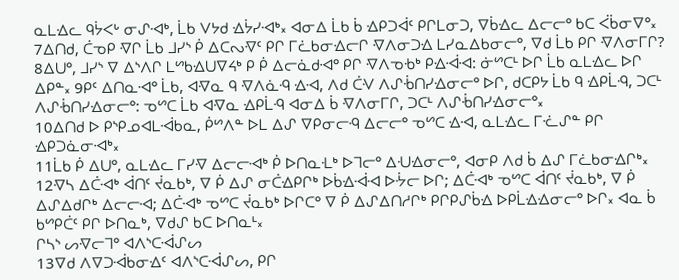ᓇᒪᐎᓚ ᑫᔮᐸᒡ ᓂᔑᐗᒃ, ᒫᑲ ᐯᔭᑯ ᐎᔮᓯᐗᒃ᙮ ᐊᓂᐃ ᒫᑲ ᑳ ᐎᑭᑐᐋᑦ ᑭᒋᒪᓂᑐ, ᐁᑳᐎᓚ ᐃᓕᓕᐤ ᑲᑕ ᐹᑳᓂᐁᐤ᙮
7ᐃᑎᑯ, ᑖᓀᑭ ᐌᒋ ᒫᑲ ᒧᓯᔅ ᑮ ᐃᑕᔓᐌᑦ ᑭᒋ ᒥᓛᑲᓂᐎᓕᒋ ᐌᐱᓂᑐᐎ ᒪᓯᓇᐃᑲᓂᓕᐤ, ᐁᑯ ᒫᑲ ᑭᒋ ᐌᐱᓂᒥᒋ?
8ᐃᑌᐤ, ᒧᓯᔅ ᐁ ᐃᔅᐱᒋ ᒪᔥᑲᐎᑌᐁᔦᒃ ᑭ ᑮ ᐃᓕᓈᑯᐗᐤ ᑭᒋ ᐌᐱᓀᑾᒃ ᑭᐎᐙᐗ: ᓃᔥᑕᒻ ᐅᒋ ᒫᑲ ᓇᒪᐎᓚ ᐅᒋ ᐃᑭᓐ᙮ 9ᑭᑦ ᐃᑎᓇᐗᐤ ᒫᑲ, ᐊᐌᓇ ᑫ ᐌᐱᓈᑴ ᐎᐗ, ᐱᑯ ᑖᐺ ᐱᔑᒀᑎᓯᐎᓂᓕᐤ ᐅᒋ, ᑯᑕᑭᔭ ᒫᑲ ᑫ ᐎᑭᒫᑴ, ᑐᑕᒻ ᐱᔑᒀᑎᓯᐎᓂᓕᐤ: ᓀᔥᑕ ᒫᑲ ᐊᐌᓇ ᐎᑭᒫᑴ ᐊᓂᐃ ᑳ ᐌᐱᓂᒥᒋ, ᑐᑕᒻ ᐱᔑᒀᑎᓯᐎᓂᓕᐤ᙮
10ᐃᑎᑯ ᐅ ᑭᔅᑭᓄᐊᒪᐙᑲᓇ, ᑮᔥᐱᓐ ᐅᒪ ᐃᔑ ᐁᑭᓂᓕᑴ ᐃᓕᓕᐤ ᓀᔥᑕ ᐎᐗ, ᓇᒪᐎᓚ ᒥᓨᔑᓐ ᑭᒋ ᐎᑭᑐᓈᓂᐗᒃ᙮
11ᒫᑲ ᑮ ᐃᑌᐤ, ᓇᒪᐎᓚ ᒥᓯᐌ ᐃᓕᓕᐗᒃ ᑮ ᐅᑎᓇᒶᒃ ᐅᒣᓕᐤ ᐃᑗᐎᓂᓕᐤ, ᐊᓂᑭ ᐱᑯ ᑳ ᐃᔑ ᒥᓛᑲᓂᐎᒋᒃ᙮ 12ᐌᓴ ᐃᑖᐗᒃ ᐋᑎᑦ ᔫᓇᑲᒃ, ᐁ ᑮ ᐃᔑ ᓂᑖᐎᑭᒋᒃ ᐅᑳᐎᐙᐗ ᐅᔻᓕ ᐅᒋ; ᐃᑖᐗᒃ ᓀᔥᑕ ᐋᑎᑦ ᔫᓇᑲᒃ, ᐁ ᑮ ᐃᔑᐃᑯᒋᒃ ᐃᓕᓕᐗ; ᐃᑖᐗᒃ ᓀᔥᑕ ᔫᓇᑲᒃ ᐅᒋᑕᐤ ᐁ ᑮ ᐃᔑᐃᑎᓱᒋᒃ ᑭᒋᑭᔑᑳᐎ ᐅᑭᒫᐎᐎᓂᓕᐤ ᐅᒋ᙮ ᐊᓇ ᑳ ᑲᔥᑭᑖᑦ ᑭᒋ ᐅᑎᓇᒃ, ᐁᑯᔑ ᑲᑕ ᐅᑎᓇᒻ᙮
ᒋᓴᔅ ᔕᐌᓕᒣᐤ ᐊᐱᔅᑕᐙᔑᔕ
13ᐁᑯ ᐱᐁᑐᐙᑲᓂᐎᑦ ᐊᐱᔅᑕᐙᔑᔕ, ᑭᒋ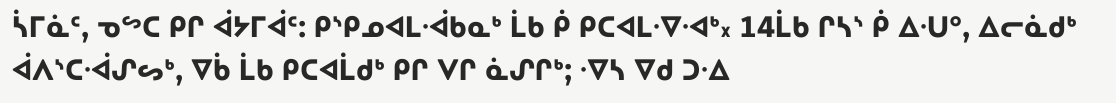ᓵᒥᓈᑦ, ᓀᔥᑕ ᑭᒋ ᐋᔭᒥᐋᑦ: ᑭᔅᑭᓄᐊᒪᐙᑲᓇᒃ ᒫᑲ ᑮ ᑭᑕᐊᒪᐌᐗᒃ᙮ 14ᒫᑲ ᒋᓴᔅ ᑮ ᐃᑗᐤ, ᐃᓕᓈᑯᒃ ᐋᐱᔅᑕᐙᔑᔕᒃ, ᐁᑳ ᒫᑲ ᑭᑕᐊᒫᑯᒃ ᑭᒋ ᐯᒋ ᓈᔑᒋᒃ; ᐌᓴ ᐁᑯ ᑐᐎ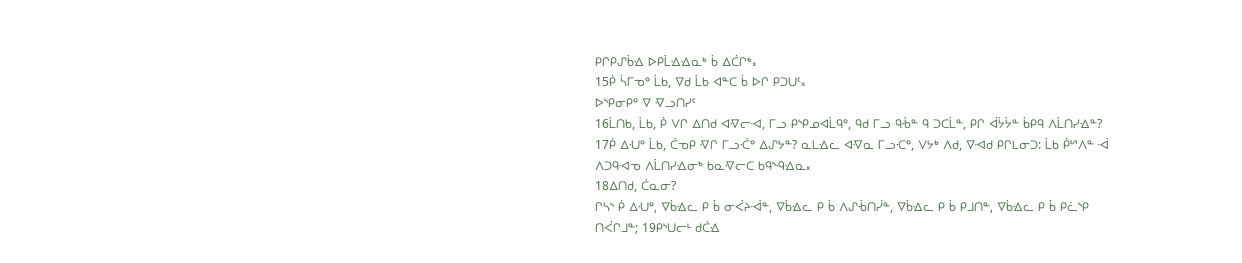ᑭᒋᑭᔑᑳᐎ ᐅᑭᒫᐎᐎᓇᒃ ᑳ ᐃᑖᒋᒃ᙮
15ᑮ ᓵᒥᓀᐤ ᒫᑲ, ᐁᑯ ᒫᑲ ᐊᓐᑕ ᑳ ᐅᒋ ᑭᑐᑌᑦ᙮
ᐅᔅᑭᓂᑭᐤ ᐁ ᐌᓗᑎᓯᑦ
16ᒫᑎᑲ, ᒫᑲ, ᑮ ᐯᒋ ᐃᑎᑯ ᐊᐌᓕᐗ, ᒥᓗ ᑭᔅᑭᓄᐊᒫᑫᐤ, ᑫᑯ ᒥᓗ ᑫᒀᓐ ᑫ ᑐᑕᒫᓐ, ᑭᒋ ᐋᔮᔮᓐ ᑳᑭᑫ ᐱᒫᑎᓯᐎᓐ?
17ᑮ ᐃᑗᐤ ᒫᑲ, ᑖᓀᑭ ᐌᒋ ᒥᓗᑣᐤ ᐃᔑᔭᓐ? ᓇᒪᐎᓚ ᐊᐌᓇ ᒥᓗᑡᐤ, ᐯᔭᒃ ᐱᑯ, ᐁᐗᑯ ᑭᒋᒪᓂᑐ: ᒫᑲ ᑮᔥᐱᓐ ᐙ ᐱᑐᑫᐗᓀ ᐱᒫᑎᓯᐎᓂᒃ ᑲᓇᐌᓕᑕ ᑲᑫᔅᑴᐎᓇ᙮
18ᐃᑎᑯ, ᑖᓇᓂ?
ᒋᓴᔅ ᑮ ᐃᑗᐤ, ᐁᑳᐎᓚ ᑭ ᑳ ᓂᐹᔨᐙᓐ, ᐁᑳᐎᓚ ᑭ ᑳ ᐱᔑᒀᑎᓰᓐ, ᐁᑳᐎᓚ ᑭ ᑳ ᑭᒧᑎᓐ, ᐁᑳᐎᓚ ᑭ ᑳ ᑭᓛᔅᑭ ᑎᐹᒋᒧᓐ; 19ᑭᔅᑌᓕᒻ ᑯᑖᐎ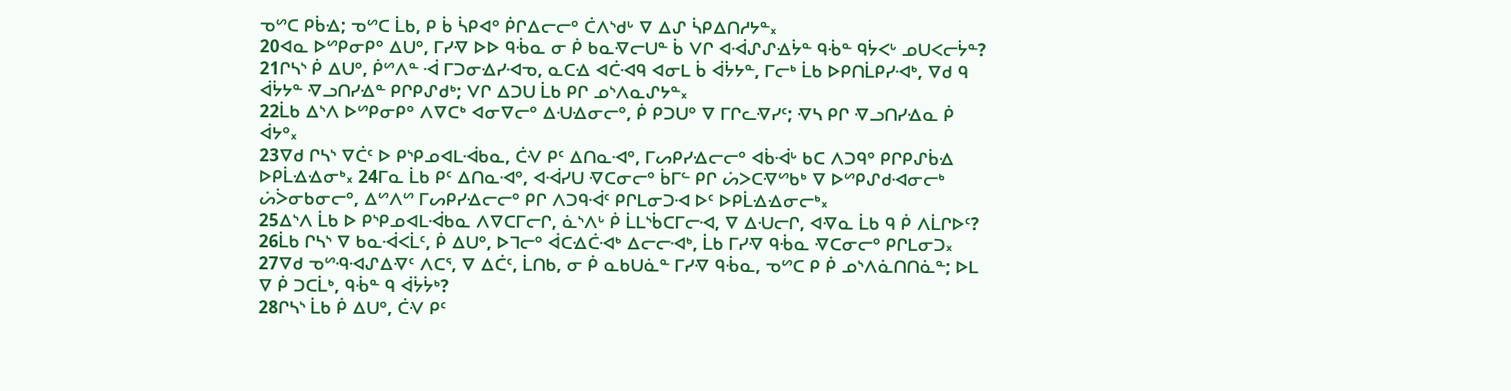ᓀᔥᑕ ᑭᑳᐎ; ᓀᔥᑕ ᒫᑲ, ᑭ ᑳ ᓵᑭᐊᐤ ᑮᒋᐃᓕᓕᐤ ᑖᐱᔅᑯᒡ ᐁ ᐃᔑ ᓵᑭᐃᑎᓱᔭᓐ᙮
20ᐊᓇ ᐅᔥᑭᓂᑭᐤ ᐃᑌᐤ, ᒥᓯᐌ ᐅᐅ ᑫᒀᓇ ᓂ ᑮ ᑲᓇᐌᓕᑌᓐ ᑳ ᐯᒋ ᐊᐙᔑᔑᐎᔮᓐ ᑫᒀᓐ ᑫᔮᐸᒡ ᓄᑌᐸᓕᔮᓐ?
21ᒋᓴᔅ ᑮ ᐃᑌᐤ, ᑮᔥᐱᓐ ᐙ ᒥᑐᓂᐎᓯᐗᓀ, ᓇᑕᐎ ᐊᑖᐗᑫ ᐊᓂᒪ ᑳ ᐋᔮᔭᓐ, ᒥᓕᒃ ᒫᑲ ᐅᑭᑎᒫᑭᓯᐗᒃ, ᐁᑯ ᑫ ᐋᔮᔭᓐ ᐌᓗᑎᓯᐎᓐ ᑭᒋᑭᔑᑯᒃ; ᐯᒋ ᐃᑐᑌ ᒫᑲ ᑭᒋ ᓄᔅᐱᓇᔑᔭᓐ᙮
22ᒫᑲ ᐃᔅᐱ ᐅᔥᑭᓂᑭᐤ ᐱᐁᑕᒃ ᐊᓂᐁᓕᐤ ᐃᑗᐎᓂᓕᐤ, ᑮ ᑭᑐᑌᐤ ᐁ ᒥᒋᓚᐌᓯᑦ; ᐌᓴ ᑭᒋ ᐌᓗᑎᓯᐎᓇ ᑮ ᐋᔭᐤ᙮
23ᐁᑯ ᒋᓴᔅ ᐁᑖᑦ ᐅ ᑭᔅᑭᓄᐊᒪᐙᑲᓇ, ᑖᐺ ᑭᑦ ᐃᑎᓇᐗᐤ, ᒥᔕᑭᓯᐎᓕᓕᐤ ᐊᑳᐙᒡ ᑲᑕ ᐱᑐᑫᐤ ᑭᒋᑭᔑᑳᐎ ᐅᑭᒫᐎᐎᓂᒃ᙮ 24ᒥᓇ ᒫᑲ ᑭᑦ ᐃᑎᓇᐗᐤ, ᐊᐙᓯᑌ ᐌᑕᓂᓕᐤ ᑳᒥᓪ ᑭᒋ ᔖᐳᑕᐌᔥᑲᒃ ᐁ ᐅᔥᑭᔑᑯᐗᓂᓕᒃ ᔖᐴᓂᑲᓂᓕᐤ, ᐃᔥᐱᔥ ᒥᔕᑭᓯᐎᓕᓕᐤ ᑭᒋ ᐱᑐᑫᐙᑦ ᑭᒋᒪᓂᑐᐗ ᐅᑦ ᐅᑭᒫᐎᐎᓂᓕᒃ᙮
25ᐃᔅᐱ ᒫᑲ ᐅ ᑭᔅᑭᓄᐊᒪᐙᑲᓇ ᐱᐁᑕᒥᓕᒋ, ᓈᔅᐱᒡ ᑮ ᒫᒪᔅᑳᑕᒥᓕᐗ, ᐁ ᐃᑗᓕᒋ, ᐊᐌᓇ ᒫᑲ ᑫ ᑮ ᐱᒫᒋᐅᑦ?
26ᒫᑲ ᒋᓴᔅ ᐁ ᑲᓇᐙᐸᒫᑦ, ᑮ ᐃᑌᐤ, ᐅᒣᓕᐤ ᐋᑕᐎᑖᐗᒃ ᐃᓕᓕᐗᒃ, ᒫᑲ ᒥᓯᐌ ᑫᒀᓇ ᐌᑕᓂᓕᐤ ᑭᒋᒪᓂᑐ᙮
27ᐁᑯ ᓀᔥᑴᐗᔑᐃᐌᑦ ᐱᑕᕐ, ᐁ ᐃᑖᑦ, ᒫᑎᑲ, ᓂ ᑮ ᓇᑲᑌᓈᓐ ᒥᓯᐌ ᑫᒀᓇ, ᓀᔥᑕ ᑭ ᑮ ᓄᔅᐱᓈᑎᑎᓈᓐ; ᐅᒪ ᐁ ᑮ ᑐᑕᒫᒃ, ᑫᒀᓐ ᑫ ᐋᔮᔮᒃ?
28ᒋᓴᔅ ᒫᑲ ᑮ ᐃᑌᐤ, ᑖᐺ ᑭᑦ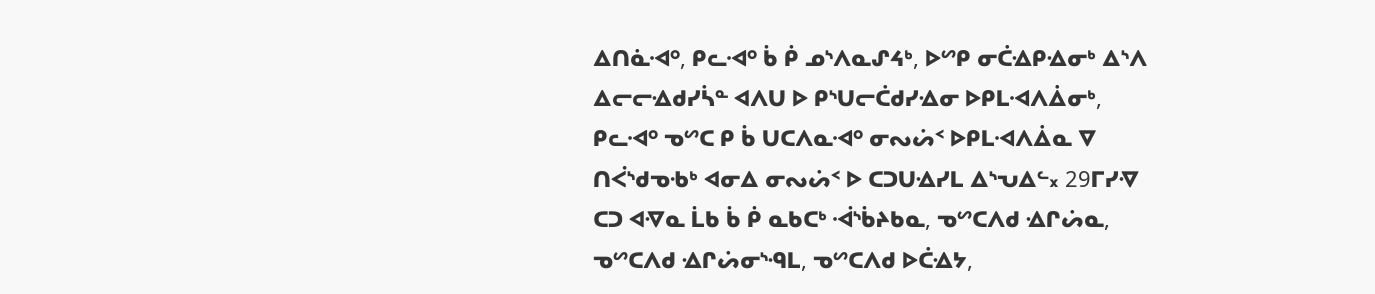ᐃᑎᓈᐗᐤ, ᑭᓚᐗᐤ ᑳ ᑮ ᓄᔅᐱᓇᔑᔦᒃ, ᐅᔥᑭ ᓂᑖᐎᑭᐎᓂᒃ ᐃᔅᐱ ᐃᓕᓕᐎᑯᓯᓵᓐ ᐊᐱᑌ ᐅ ᑭᔅᑌᓕᑖᑯᓯᐎᓂ ᐅᑭᒪᐗᐱᐄᓂᒃ, ᑭᓚᐗᐤ ᓀᔥᑕ ᑭ ᑳ ᑌᑕᐱᓇᐗᐤ ᓂᔓᔖᑉ ᐅᑭᒪᐗᐱᐄᓇ ᐁ ᑎᐹᔅᑯᓀᑾᒃ ᐊᓂᐃ ᓂᔓᔖᑉ ᐅ ᑕᑐᑌᐎᓯᒪ ᐃᔅᕃᐃᓪ᙮ 29ᒥᓯᐌ ᑕᑐ ᐊᐌᓇ ᒫᑲ ᑳ ᑮ ᓇᑲᑕᒃ ᐙᔅᑳᔨᑲᓇ, ᓀᔥᑕᐱᑯ ᐎᒋᔖᓇ, ᓀᔥᑕᐱᑯ ᐎᒋᔖᓂᔅᑴᒪ, ᓀᔥᑕᐱᑯ ᐅᑖᐎᔭ,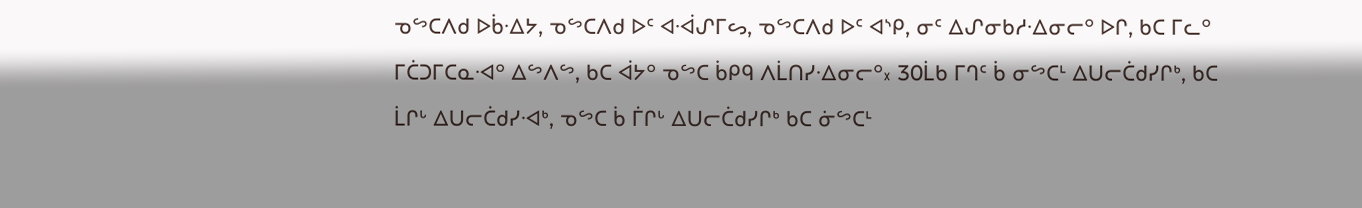ᓀᔥᑕᐱᑯ ᐅᑳᐎᔭ, ᓀᔥᑕᐱᑯ ᐅᑦ ᐊᐙᔑᒥᔕ, ᓀᔥᑕᐱᑯ ᐅᑦ ᐊᔅᑭ, ᓂᑦ ᐃᔑᓂᑲᓱᐎᓂᓕᐤ ᐅᒋ, ᑲᑕ ᒥᓚᐤ ᒥᑖᑐᒥᑕᓇᐗᐤ ᐃᔥᐱᔥ, ᑲᑕ ᐋᔭᐤ ᓀᔥᑕ ᑳᑭᑫ ᐱᒫᑎᓯᐎᓂᓕᐤ᙮ 30ᒫᑲ ᒥᒉᑦ ᑳ ᓂᔥᑕᒻ ᐃᑌᓕᑖᑯᓯᒋᒃ, ᑲᑕ ᒫᒋᒡ ᐃᑌᓕᑖᑯᓯᐗᒃ, ᓀᔥᑕ ᑳ ᒦᒋᒡ ᐃᑌᓕᑖᑯᓯᒋᒃ ᑲᑕ ᓃᔥᑕᒻ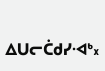ᐃᑌᓕᑖᑯᓯᐗᒃ᙮